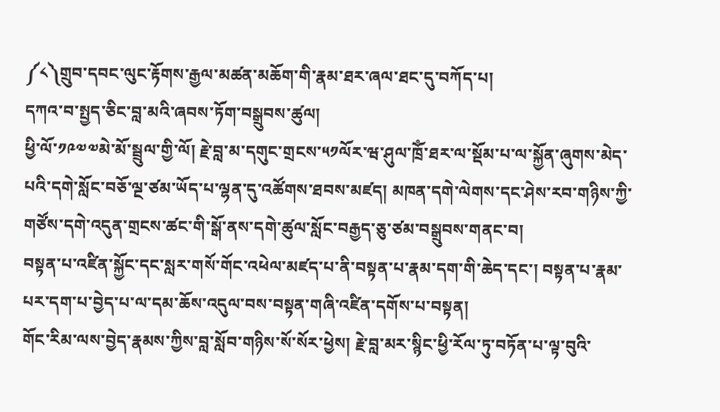༼༨༽གྲུབ་དབང་ལུང་རྟོགས་རྒྱལ་མཚན་མཆོག་གི་རྣམ་ཐར་ཞལ་ཐང་དུ་བཀོད་པ།
དཀའ་བ་སྤྱད་ཅིང་བླ་མའི་ཞབས་ཏོག་བསྒྲུབས་ཚུལ།
ཕྱི་ལོ་༡༩༧༧མེ་མོ་སྦྲུལ་གྱི་ལོ། རྗེ་བླ་མ་དགུང་གྲངས་༥༡ལོར་ཝ་ཤུལ་ཁྲོཾ་ཐར་ལ་སྡོམ་པ་ལ་སྐྱོན་ཞུགས་མེད་པའི་དགེ་སློང་བཅོ་ལྔ་ཙམ་ཡོད་པ་ལྷན་དུ་འཚོགས་ཐབས་མཛད། མཁན་དགེ་ལེགས་དང་ཤེས་རབ་གཉིས་ཀྱི་གཙོས་དགེ་འདུན་གྲངས་ཚང་གི་སྒོ་ནས་དགེ་ཚུལ་སློང་བརྒྱད་ཅུ་ཙམ་བསྒྲུབས་གནང་བ།
བསྟན་པ་འཛིན་སྐྱོང་དང་སླར་གསོ་གོང་འཕེལ་མཛད་པ་ནི་བསྟན་པ་རྣམ་དག་གི་ཆེད་དང་། བསྟན་པ་རྣམ་པར་དག་པ་བྱེད་པ་ལ་དམ་ཆོས་འདུལ་བས་བསྟན་གཞི་འཛིན་དགོས་པ་བསྟན།
གོང་རིམ་ལས་བྱེད་རྣམས་ཀྱིས་བླ་སློབ་གཉིས་སོ་སོར་ཕྱེས། རྗེ་བླ་མར་སྙིང་ཕྱི་རོལ་ཏུ་བཏོན་པ་ལྟ་བུའི་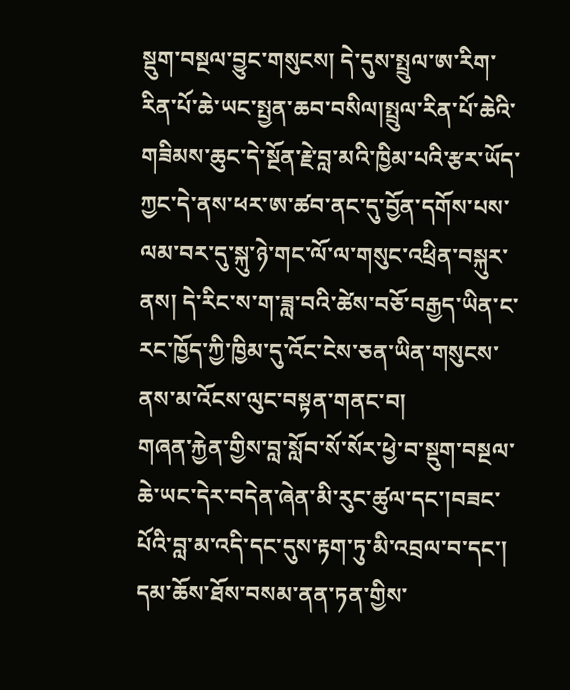སྡུག་བསྔལ་བྱུང་གསུངས། དེ་དུས་སྤྲུལ་ཨ་རིག་རིན་པོ་ཆེ་ཡང་སྤྱན་ཆབ་བསིལ།སྤྲུལ་རིན་པོ་ཆེའི་གཟིམས་ཆུང་དེ་སྔོན་རྗེ་བླ་མའི་ཁྱིམ་པའི་རྩར་ཡོད་ཀྱང་དེ་ནས་ཕར་ཨ་ཚབ་ནང་དུ་བྱོན་དགོས་པས་ལམ་བར་དུ་སྐུ་ཉེ་གང་ལོ་ལ་གསུང་འཕྲིན་བསྐུར་ནས། དེ་རིང་ས་ག་ཟླ་བའི་ཚེས་བཅོ་བརྒྱད་ཡིན་ང་རང་ཁྱོད་ཀྱི་ཁྱིམ་དུ་འོང་ངེས་ཅན་ཡིན་གསུངས་ནས་མ་འོངས་ལུང་བསྟན་གནང་བ།
གཞན་རྐྱེན་གྱིས་བླ་སློབ་སོ་སོར་ཕྱེ་བ་སྡུག་བསྔལ་ཆེ་ཡང་དེར་བདེན་ཞེན་མི་རུང་ཚུལ་དང་།བཟང་པོའི་བླ་མ་འདི་དང་དུས་རྟག་ཏུ་མི་འབྲལ་བ་དང་། དམ་ཆོས་ཐོས་བསམ་ནན་ཏན་གྱིས་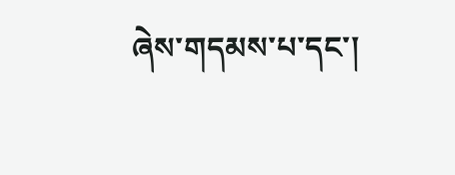ཞེས་གདམས་པ་དང་།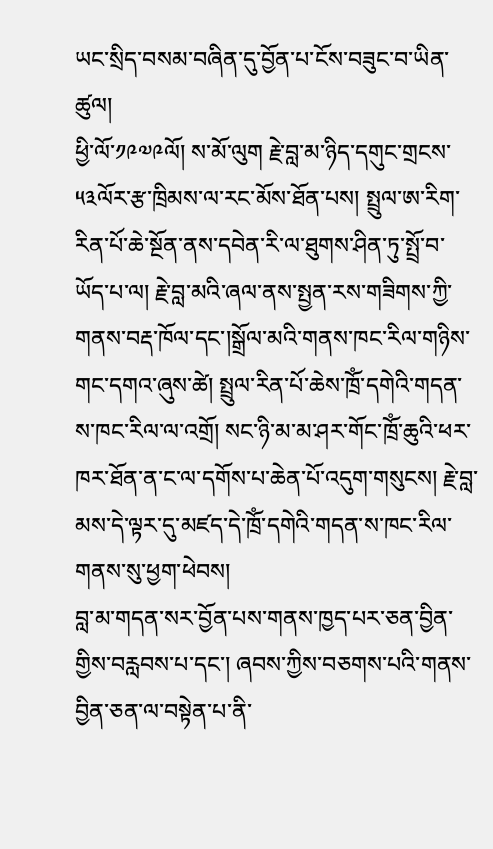ཡང་སྲིད་བསམ་བཞིན་དུ་བྱོན་པ་ངོས་བཟུང་བ་ཡིན་ཚུལ།
ཕྱི་ལོ་༡༩༧༩ལོ། ས་མོ་ལུག རྗེ་བླ་མ་ཉིད་དགུང་གྲངས་༥༣ལོར་རྩ་ཁྲིམས་ལ་རང་མོས་ཐོན་པས། སྤྲུལ་ཨ་རིག་རིན་པོ་ཆེ་སྔོན་ནས་དབེན་རི་ལ་ཐུགས་ཤིན་ཏུ་སྤྲོ་བ་ཡོད་པ་ལ། རྗེ་བླ་མའི་ཞལ་ནས་སྤྱན་རས་གཟིགས་ཀྱི་གནས་བརྡ་ཁོལ་དང་།སྒྲོལ་མའི་གནས་ཁང་རིལ་གཉིས་གང་དགའ་ཞུས་ཚེ། སྤྲུལ་རིན་པོ་ཆེས་ཁྲོཾ་དགེའི་གདན་ས་ཁང་རིལ་ལ་འགྲོ། སང་ཉི་མ་མ་ཤར་གོང་ཁྲོཾ་ཆུའི་ཕར་ཁར་ཐོན་ན་ང་ལ་དགོས་པ་ཆེན་པོ་འདུག་གསུངས། རྗེ་བླ་མས་དེ་ལྟར་དུ་མཛད་དེ་ཁྲོཾ་དགེའི་གདན་ས་ཁང་རིལ་གནས་སུ་ཕྱག་ཕེབས།
བླ་མ་གདན་སར་བྱོན་པས་གནས་ཁྱད་པར་ཅན་བྱིན་གྱིས་བརླབས་པ་དང་། ཞབས་ཀྱིས་བཅགས་པའི་གནས་བྱིན་ཅན་ལ་བསྟེན་པ་ནི་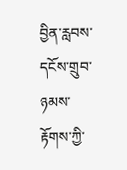བྱིན་རླབས་དངོས་གྲུབ་ཉམས་རྟོགས་ཀྱི་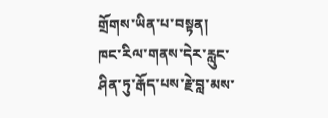གྲོགས་ཡིན་པ་བསྟན།
ཁང་རིལ་གནས་དེར་རླུང་ཤིན་ཏུ་རྒོད་པས་རྗེ་བླ་མས་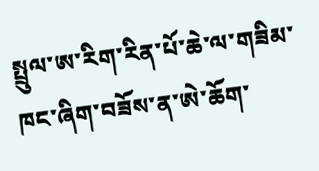སྤྲུལ་ཨ་རིག་རིན་པོ་ཆེ་ལ་གཟིམ་ཁང་ཞིག་བཟོས་ན་ཨེ་ཆོག་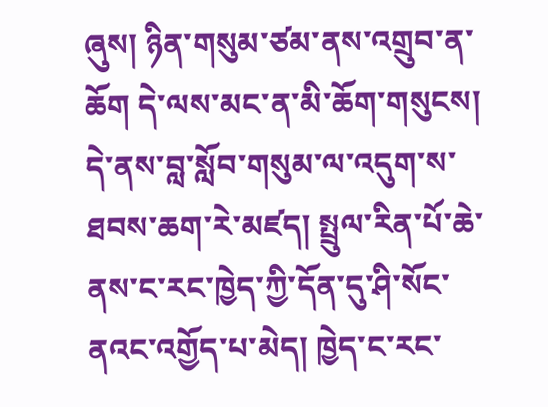ཞུས། ཉིན་གསུམ་ཙམ་ནས་འགྲུབ་ན་ཆོག དེ་ལས་མང་ན་མི་ཆོག་གསུངས། དེ་ནས་བླ་སློབ་གསུམ་ལ་འདུག་ས་ཐབས་ཆག་རེ་མཛད། སྤྲུལ་རིན་པོ་ཆེ་ནས་ང་རང་ཁྱེད་ཀྱི་དོན་དུ་ཤི་སོང་ནའང་འགྱོད་པ་མེད། ཁྱེད་ང་རང་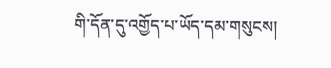གི་དོན་དུ་འགྱོད་པ་ཡོད་དམ་གསུངས།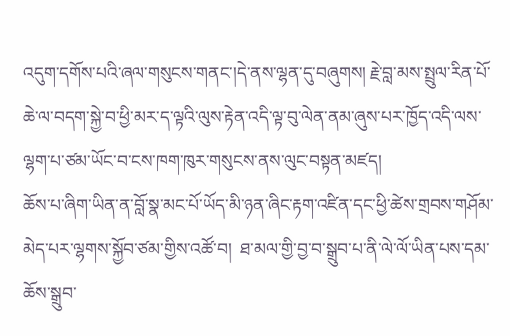འདུག་དགོས་པའི་ཞལ་གསུངས་གནང་།དེ་ནས་ལྷན་དུ་བཞུགས། རྗེ་བླ་མས་སྤྲུལ་རིན་པོ་ཆེ་ལ་བདག་སྐྱེ་བ་ཕྱི་མར་ད་ལྟའི་ལུས་རྟེན་འདི་ལྟ་བུ་ལེན་ནམ་ཞུས་པར་ཁྱོད་འདི་ལས་ལྷག་པ་ཙམ་ཡོང་བ་ངས་ཁག་ཁུར་གསུངས་ནས་ལུང་བསྟན་མཛད།
ཆོས་པ་ཞིག་ཡིན་ན་བློ་སྣ་མང་པོ་ཡོད་མི་ཉན་ཞིང་རྟག་འཛིན་དང་ཕྱི་ཚེས་གྲབས་གཤོམ་མེད་པར་ལྷགས་སྐྱོབ་ཙམ་གྱིས་འཚོ་བ།  ཐ་མལ་གྱི་བྱ་བ་སྒྲུབ་པ་ནི་ལེ་ལོ་ཡིན་པས་དམ་ཆོས་སྒྲུབ་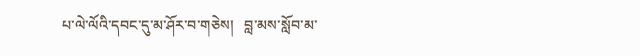པ་ལེ་ལོའི་དབང་དུ་མ་ཤོར་བ་གཅེས།   བླ་མས་སློབ་མ་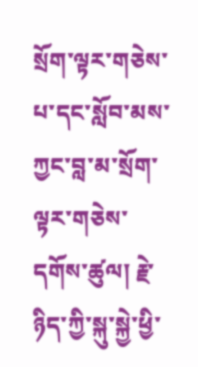སྲོག་ལྟར་གཅེས་པ་དང་སློབ་མས་ཀྱང་བླ་མ་སྲོག་ལྟར་གཅེས་དགོས་ཚུལ། རྗེ་ཉིད་ཀྱི་སྐུ་སྐྱེ་ཕྱི་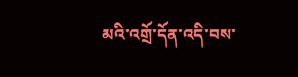མའི་འགྲོ་དོན་འདི་བས་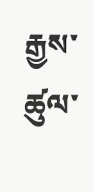རྒྱས་ཚུལ་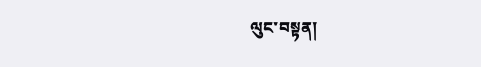ལུང་བསྟན།